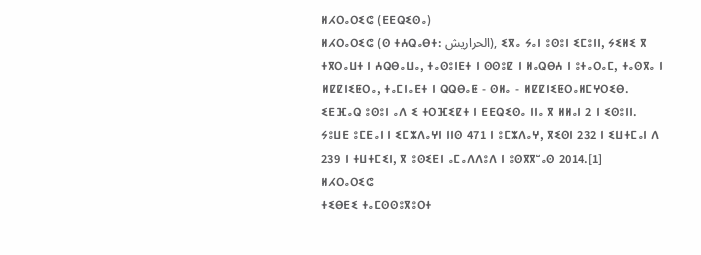ⵍⵃⵔⴰⵔⵉⵛ (ⴹⴹⵕⵉⵙⴰ)
ⵍⵃⵔⴰⵔⵉⵛ (ⵙ ⵜⵄⵕⴰⴱⵜ: الحراريش), ⵉⴳⴰ ⵢⴰⵏ ⵓⵙⵓⵏ ⵉⵎⵓⵏⵏ, ⵢⵉⵍⵉ ⴳ ⵜⴳⵔⴰⵡⵜ ⵏ ⵄⵕⴱⴰⵡⴰ, ⵜⴰⵙⵓⵏⴹⵜ ⵏ ⵙⵙⵓⵇ ⵏ ⵍⴰⵕⴱⵄ ⵏ ⵓⵜⴰⵔⴰⵎ, ⵜⴰⵙⴳⴰ ⵏ ⵍⵇⵇⵏⵉⵟⵔⴰ, ⵜⴰⵎⵏⴰⴹⵜ ⵏ ⵕⵕⴱⴰⵟ - ⵙⵍⴰ - ⵍⵇⵇⵏⵉⵟⵔⴰⵍⵎⵖⵔⵉⴱ. ⵉⴹⴼⴰⵕ ⵓⵙⵓⵏ ⴰⴷ ⵉ ⵜⵔⴼⵉⵇⵜ ⵏ ⴹⴹⵕⵉⵙⴰ ⵏⵏⴰ ⴳ ⵍⵍⴰⵏ 2 ⵏ ⵉⵙⵓⵏⵏ. ⵢⵓⵡⴹ ⵓⵎⴹⴰⵏ ⵏ ⵉⵎⵣⴷⴰⵖⵏ ⵏⵏⵙ 471 ⵏ ⵓⵎⵣⴷⴰⵖ, ⴳⵉⵙⵏ 232 ⵏ ⵉⵡⵜⵎⴰⵏ ⴷ 239 ⵏ ⵜⵡⵜⵎⵉⵏ, ⴳ ⵓⵙⵉⴹⵏ ⴰⵎⴰⴷⴷⵓⴷ ⵏ ⵓⵙⴳⴳⵯⴰⵙ 2014.[1]
ⵍⵃⵔⴰⵔⵉⵛ
ⵜⵉⴱⴹⵉ ⵜⴰⵎⵙⵙⵓⴳⵓⵔⵜ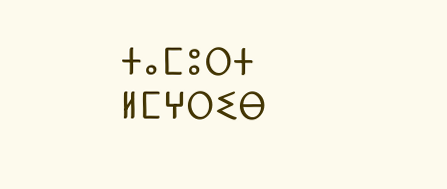ⵜⴰⵎⵓⵔⵜ ⵍⵎⵖⵔⵉⴱ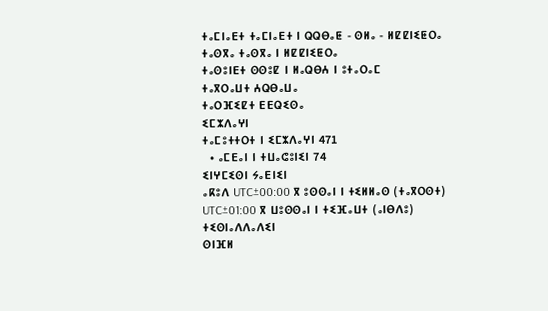ⵜⴰⵎⵏⴰⴹⵜ ⵜⴰⵎⵏⴰⴹⵜ ⵏ ⵕⵕⴱⴰⵟ - ⵙⵍⴰ - ⵍⵇⵇⵏⵉⵟⵔⴰ
ⵜⴰⵙⴳⴰ ⵜⴰⵙⴳⴰ ⵏ ⵍⵇⵇⵏⵉⵟⵔⴰ
ⵜⴰⵙⵓⵏⴹⵜ ⵙⵙⵓⵇ ⵏ ⵍⴰⵕⴱⵄ ⵏ ⵓⵜⴰⵔⴰⵎ
ⵜⴰⴳⵔⴰⵡⵜ ⵄⵕⴱⴰⵡⴰ
ⵜⴰⵔⴼⵉⵇⵜ ⴹⴹⵕⵉⵙⴰ
ⵉⵎⵣⴷⴰⵖⵏ
ⵜⴰⵎⵓⵜⵜⵔⵜ ⵏ ⵉⵎⵣⴷⴰⵖⵏ 471
  • ⴰⵎⴹⴰⵏ ⵏ ⵜⵡⴰⵛⵓⵏⵉⵏ 74
ⵉⵏⵖⵎⵉⵙⵏ ⵢⴰⴹⵏⵉⵏ
ⴰⴽⵓⴷ UTC±00:00 ⴳ ⵓⵙⵙⴰⵏ ⵏ ⵜⵉⵍⵍⴰⵙ (ⵜⴰⴳⵔⵙⵜ)
UTC±01:00 ⴳ ⵡⵓⵙⵙⴰⵏ ⵏ ⵜⵉⴼⴰⵡⵜ (ⴰⵏⴱⴷⵓ)
ⵜⵉⵙⵏⴰⴷⴷⴰⴷⵉⵏ
ⵙⵏⴼⵍ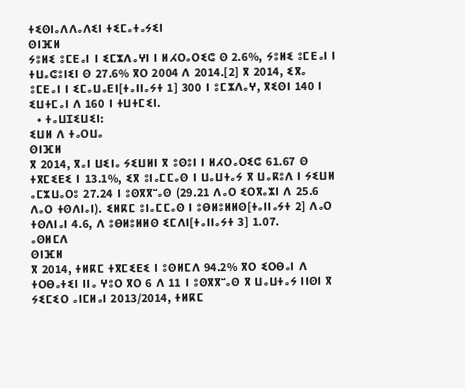ⵜⵉⵙⵏⴰⴷⴷⴰⴷⵉⵏ ⵜⵉⵎⴰⵜⴰⵢⵉⵏ
ⵙⵏⴼⵍ
ⵢⵓⵍⵉ ⵓⵎⴹⴰⵏ ⵏ ⵉⵎⵣⴷⴰⵖⵏ ⵏ ⵍⵃⵔⴰⵔⵉⵛ ⵙ 2.6%, ⵢⵓⵍⵉ ⵓⵎⴹⴰⵏ ⵏ ⵜⵡⴰⵛⵓⵏⵉⵏ ⵙ 27.6% ⴳⵔ 2004 ⴷ 2014.[2] ⴳ 2014, ⵉⴳⴰ ⵓⵎⴹⴰⵏ ⵏ ⵉⵎⴰⵡⴰⴹⵏ[ⵜⴰⵏⵏⴰⵢⵜ 1] 300 ⵏ ⵓⵎⵣⴷⴰⵖ, ⴳⵉⵙⵏ 140 ⵏ ⵉⵡⵜⵎⴰⵏ ⴷ 160 ⵏ ⵜⵡⵜⵎⵉⵏ.
  • ⵜⴰⵡⵊⵉⵡⵉⵏ:
ⵉⵡⵍ ⴷ ⵜⴰⵔⵡⴰ
ⵙⵏⴼⵍ
ⴳ 2014, ⴳⴰⵏ ⵡⵉⵏⴰ ⵢⵉⵡⵍⵏ ⴳ ⵓⵙⵓⵏ ⵏ ⵍⵃⵔⴰⵔⵉⵛ 61.67 ⵙ ⵜⴳⵎⵉⴹⵉ ⵏ 13.1%, ⵉⴳ ⵓⵏⴰⵎⵎⴰⵙ ⵏ ⵡⴰⵡⵜⴰⵢ ⴳ ⵡⴰⴽⵓⴷ ⵏ ⵢⵉⵡⵍ ⴰⵎⵣⵡⴰⵔⵓ 27.24 ⵏ ⵓⵙⴳⴳⵯⴰⵙ (29.21 ⴷⴰⵔ ⵉⵔⴳⴰⵣⵏ ⴷ 25.6 ⴷⴰⵔ ⵜⵙⴷⵏⴰⵏ). ⵉⵍⴽⵎ ⵓⵏⴰⵎⵎⴰⵙ ⵏ ⵓⴱⵍⵓⵍⵍⵙ[ⵜⴰⵏⵏⴰⵢⵜ 2] ⴷⴰⵔ ⵜⵙⴷⵏⴰⵏ 4.6, ⴷ ⵓⴱⵍⵓⵍⵍⵙ ⵉⵎⴷⵏ[ⵜⴰⵏⵏⴰⵢⵜ 3] 1.07.
ⴰⵙⵍⵎⴷ
ⵙⵏⴼⵍ
ⴳ 2014, ⵜⵍⴽⵎ ⵜⴳⵎⵉⴹⵉ ⵏ ⵓⵙⵍⵎⴷ 94.2% ⴳⵔ ⵉⵔⴱⴰⵏ ⴷ ⵜⵔⴱⴰⵜⵉⵏ ⵏⵏⴰ ⵖⵓⵔ ⴳⵔ 6 ⴷ 11 ⵏ ⵓⵙⴳⴳⵯⴰⵙ ⴳ ⵡⴰⵡⵜⴰⵢ ⵏⵏⵙⵏ ⴳ ⵢⵉⵎⵉⵔ ⴰⵏⵎⵍⴰⵏ 2013/2014, ⵜⵍⴽⵎ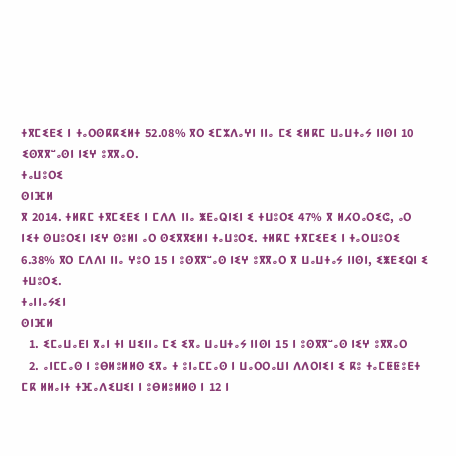ⵜⴳⵎⵉⴹⵉ ⵏ ⵜⴰⵔⵙⴽⴽⵉⵍⵜ 52.08% ⴳⵔ ⵉⵎⵣⴷⴰⵖⵏ ⵏⵏⴰ ⵎⵉ ⵉⵍⴽⵎ ⵡⴰⵡⵜⴰⵢ ⵏⵏⵙⵏ 10 ⵉⵙⴳⴳⵯⴰⵙⵏ ⵏⵉⵖ ⵓⴳⴳⴰⵔ.
ⵜⴰⵡⵓⵔⵉ
ⵙⵏⴼⵍ
ⴳ 2014. ⵜⵍⴽⵎ ⵜⴳⵎⵉⴹⵉ ⵏ ⵎⴷⴷ ⵏⵏⴰ ⵥⴹⴰⵕⵏⵉⵏ ⵉ ⵜⵡⵓⵔⵉ 47% ⴳ ⵍⵃⵔⴰⵔⵉⵛ, ⴰⵔ ⵏⵉⵜ ⵙⵡⵓⵔⵉⵏ ⵏⵉⵖ ⵙⵓⵍⵏ ⴰⵔ ⵙⵉⴳⴳⵉⵍⵏ ⵜⴰⵡⵓⵔⵉ. ⵜⵍⴽⵎ ⵜⴳⵎⵉⴹⵉ ⵏ ⵜⴰⵔⵡⵓⵔⵉ 6.38% ⴳⵔ ⵎⴷⴷⵏ ⵏⵏⴰ ⵖⵓⵔ 15 ⵏ ⵓⵙⴳⴳⵯⴰⵙ ⵏⵉⵖ ⵓⴳⴳⴰⵔ ⴳ ⵡⴰⵡⵜⴰⵢ ⵏⵏⵙⵏ, ⵉⵥⴹⵉⵕⵏ ⵉ ⵜⵡⵓⵔⵉ.
ⵜⴰⵏⵏⴰⵢⵉⵏ
ⵙⵏⴼⵍ
  1. ⵉⵎⴰⵡⴰⴹⵏ ⴳⴰⵏ ⵜⵏ ⵡⵉⵏⵏⴰ ⵎⵉ ⵉⴳⴰ ⵡⴰⵡⵜⴰⵢ ⵏⵏⵙⵏ 15 ⵏ ⵓⵙⴳⴳⵯⴰⵙ ⵏⵉⵖ ⵓⴳⴳⴰⵔ
  2. ⴰⵏⵎⵎⴰⵙ ⵏ ⵓⴱⵍⵓⵍⵍⵙ ⵉⴳⴰ ⵜ ⵓⵏⴰⵎⵎⴰⵙ ⵏ ⵡⴰⵔⵔⴰⵡⵏ ⴷⴷⵔⵏⵉⵏ ⵉ ⴽⵓ ⵜⴰⵎⵟⵟⵓⴹⵜ ⵎⴽ ⵍⵍⴰⵏⵜ ⵜⴼⴰⴷⵉⵡⵉⵏ ⵏ ⵓⴱⵍⵓⵍⵍⵙ ⵏ 12 ⵏ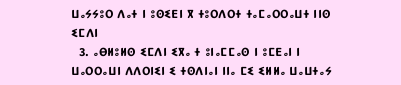ⵡⴰⵢⵢⵓⵔ ⴷⴰⵜ ⵏ ⵓⵙⵉⴹⵏ ⴳ ⵜⵓⵔⴷⵔⵜ ⵜⴰⵎⴰⵔⵔⴰⵡⵜ ⵏⵏⵙ ⵉⵎⴷⵏ
  3. ⴰⴱⵍⵓⵍⵙ ⵉⵎⴷⵏ ⵉⴳⴰ ⵜ ⵓⵏⴰⵎⵎⴰⵙ ⵏ ⵓⵎⴹⴰⵏ ⵏ ⵡⴰⵔⵔⴰⵡⵏ ⴷⴷⵔⵏⵉⵏ ⵉ ⵜⵙⴷⵏⴰⵏ ⵏⵏⴰ ⵎⵉ ⵉⵍⵍⴰ ⵡⴰⵡⵜⴰⵢ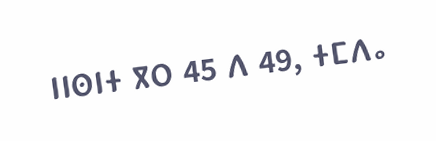ⵏⵏⵙⵏⵜ ⴳⵔ 45 ⴷ 49, ⵜⵎⴷⴰ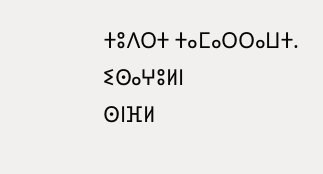ⵜⵓⴷⵔⵜ ⵜⴰⵎⴰⵔⵔⴰⵡⵜ.
ⵉⵙⴰⵖⵓⵍⵏ
ⵙⵏⴼⵍ